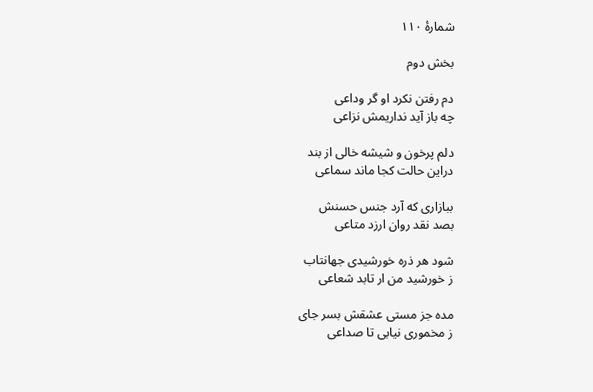شمارهٔ ۱۱۰

بخش دوم

دم رفتن نکرد او گر وداعی
چه باز آید نداریمش نزاعی

دلم پرخون و شیشه خالی از بند
دراین حالت کجا ماند سماعی

ببازاری که آرد جنس حسنش
بصد نقد روان ارزد متاعی

شود هر ذره خورشیدی جهانتاب
ز خورشید من ار تابد شعاعی

مده جز مستی عشقش بسر جای
ز مخموری نیابی تا صداعی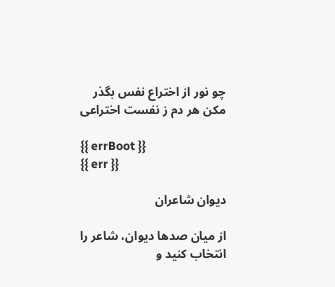چو نور از اختراع نفس بگذر
مکن هر دم ز نفست اختراعی

{{ errBoot }}
{{ err }}

دیوان شاعران

از میان صدها دیوان، شاعر را انتخاب کنید و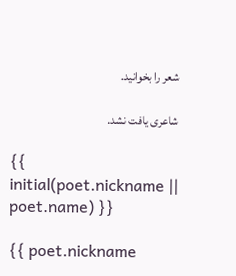شعر را بخوانید.

شاعری یافت نشد.

{{ initial(poet.nickname || poet.name) }}

{{ poet.nickname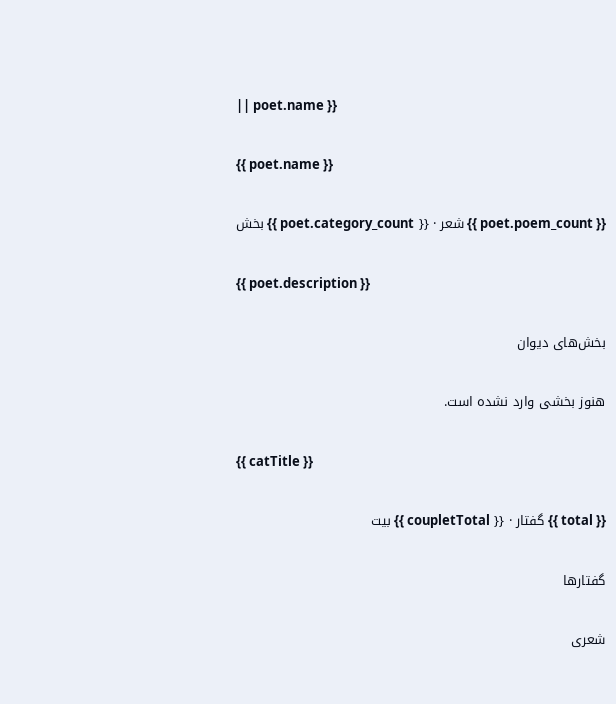|| poet.name }}

{{ poet.name }}

{{ poet.poem_count }} شعر · {{ poet.category_count }} بخش

{{ poet.description }}

بخش‌های دیوان

هنوز بخشی وارد نشده است.

{{ catTitle }}

{{ total }} گفتار · {{ coupletTotal }} بیت

گفتارها

شعری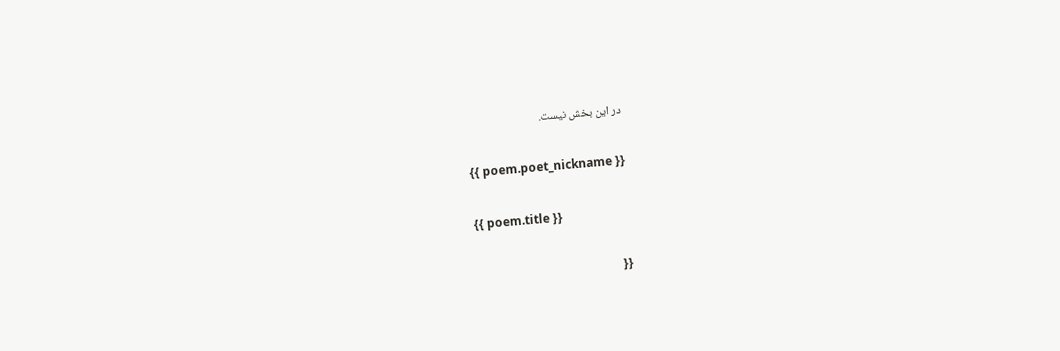در این بخش نیست.

{{ poem.poet_nickname }}

{{ poem.title }}

{{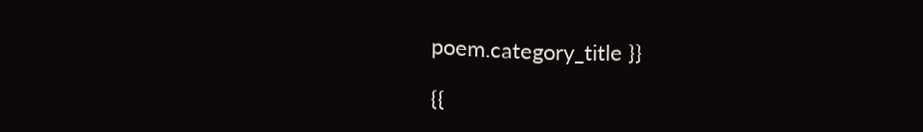poem.category_title }}

{{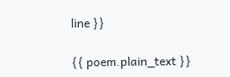line }}

{{ poem.plain_text }}